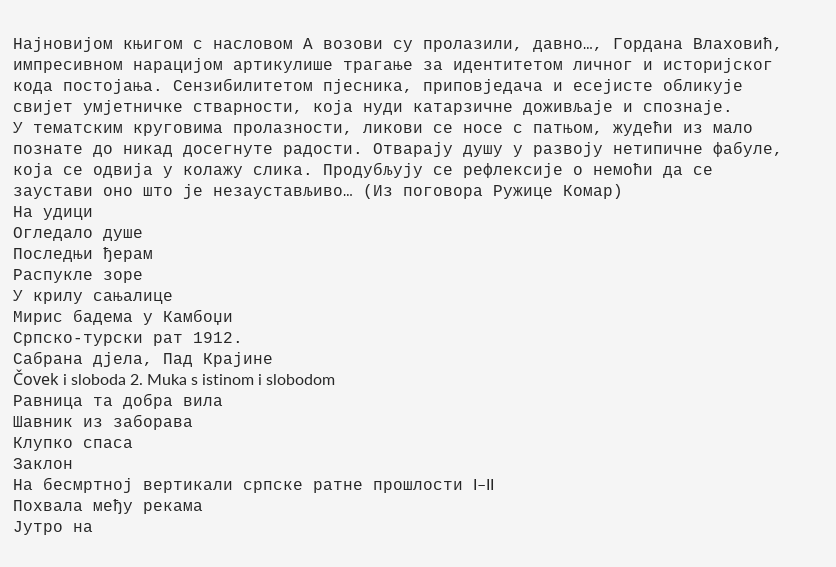Најновијом књигом с насловом А возови су пролазили, давно…, Гордана Влаховић, импресивном нарацијом артикулише трагање за идентитетом личног и историјског кода постојања. Сензибилитетом пјесника, приповједача и есејисте обликује свијет умјетничке стварности, која нуди катарзичне доживљаје и спознаје.
У тематским круговима пролазности, ликови се носе с патњом, жудећи из мало познате до никад досегнуте радости. Отварају душу у развоју нетипичне фабуле, која се одвија у колажу слика. Продубљују се рефлексије о немоћи да се заустави оно што је незаустављиво… (Из поговора Ружице Комар)
На удици
Огледало душе
Последњи ђерам
Распукле зоре
У крилу сањалице
Мирис бадема у Камбоџи
Српско-турски рат 1912.
Сабрана дјела, Пад Крајине
Čovek i sloboda 2. Muka s istinom i slobodom
Равница та добра вила
Шавник из заборава
Клупко спаса
Заклон
На бесмртној вертикали српске ратне прошлости I–II
Похвала међу рекама
Јутро на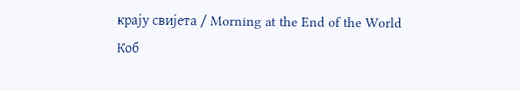крају свијета / Morning at the End of the World
Коб